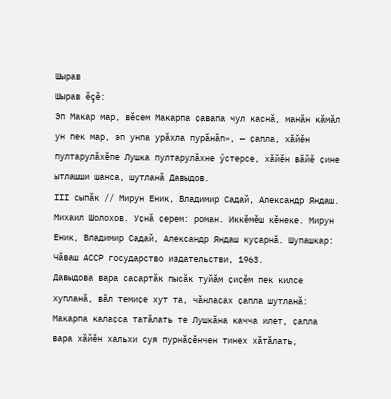Шырав
Шырав ĕçĕ:
Эп Макар мар, вӗсем Макарпа ҫавапа чул каснӑ, манӑн кӑмӑл ун пек мар, эп унпа урӑхла пурӑнӑп», — ҫапла, хӑйӗн пултарулӑхӗпе Лушка пултарулӑхне ӳстерсе, хӑйӗн вӑйӗ ҫине ытлашши шанса, шутланӑ Давыдов.
III сыпӑк // Мирун Еник, Владимир Садай, Александр Яндаш. Михаил Шолохов. Уҫнӑ ҫерем: роман. Иккӗмӗш кӗнеке. Мирун Еник, Владимир Садай, Александр Яндаш куҫарнӑ. Шупашкар: Чӑваш АССР государство издательстви, 1963.
Давыдова вара сасартӑк пысӑк туйӑм ҫиҫӗм пек килсе хупланӑ, вӑл темиҫе хут та, чӑнласах ҫапла шутланӑ: Макарпа калаҫса татӑлать те Лушкӑна качча илет, ҫапла вара хӑйӗн хальхи суя пурнӑҫӗнчен тинех хӑтӑлать,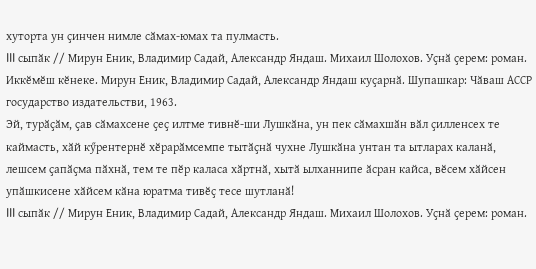хуторта ун ҫинчен нимле сӑмах-юмах та пулмасть.
III сыпӑк // Мирун Еник, Владимир Садай, Александр Яндаш. Михаил Шолохов. Уҫнӑ ҫерем: роман. Иккӗмӗш кӗнеке. Мирун Еник, Владимир Садай, Александр Яндаш куҫарнӑ. Шупашкар: Чӑваш АССР государство издательстви, 1963.
Эй, турӑҫӑм, ҫав сӑмахсене ҫеҫ илтме тивнӗ-ши Лушкӑна, ун пек сӑмахшӑн вӑл ҫилленсех те каймасть, хӑй кӳрентернӗ хӗрарӑмсемпе тытӑҫнӑ чухне Лушкӑна унтан та ытларах каланӑ, лешсем ҫапӑҫма пӑхнӑ, тем те пӗр каласа хӑртнӑ, хытӑ ылханнипе ӑсран кайса, вӗсем хӑйсен упӑшкисене хӑйсем кӑна юратма тивӗҫ тесе шутланӑ!
III сыпӑк // Мирун Еник, Владимир Садай, Александр Яндаш. Михаил Шолохов. Уҫнӑ ҫерем: роман.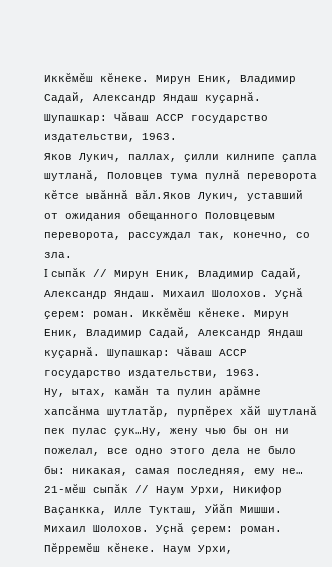Иккӗмӗш кӗнеке. Мирун Еник, Владимир Садай, Александр Яндаш куҫарнӑ. Шупашкар: Чӑваш АССР государство издательстви, 1963.
Яков Лукич, паллах, ҫилли килнипе ҫапла шутланӑ, Половцев тума пулнӑ переворота кӗтсе ывӑннӑ вӑл.Яков Лукич, уставший от ожидания обещанного Половцевым переворота, рассуждал так, конечно, со зла.
I сыпӑк // Мирун Еник, Владимир Садай, Александр Яндаш. Михаил Шолохов. Уҫнӑ ҫерем: роман. Иккӗмӗш кӗнеке. Мирун Еник, Владимир Садай, Александр Яндаш куҫарнӑ. Шупашкар: Чӑваш АССР государство издательстви, 1963.
Ну, ытах, камӑн та пулин арӑмне хапсӑнма шутлатӑр, пурпӗрех хӑй шутланӑ пек пулас ҫук…Ну, жену чью бы он ни пожелал, все одно этого дела не было бы: никакая, самая последняя, ему не…
21-мӗш сыпӑк // Наум Урхи, Никифор Ваҫанкка, Илле Тукташ, Уйӑп Мишши. Михаил Шолохов. Уҫнӑ ҫерем: роман. Пӗрремӗш кӗнеке. Наум Урхи,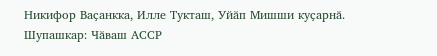Никифор Ваҫанкка, Илле Тукташ, Уйӑп Мишши куҫарнӑ. Шупашкар: Чӑваш АССР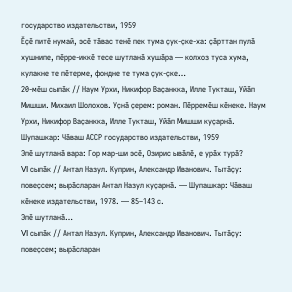государство издательстви, 1959
Ӗҫӗ питӗ нумай, эсӗ тӑвас тенӗ пек тума ҫук-ҫке-ха: ҫӑрттан пулӑ хушнипе, пӗрре-иккӗ тесе шутланӑ хушӑра — колхоз туса хума, кулакне те пӗтерме, фондне те тума ҫук-ҫке…
20-мӗш сыпӑк // Наум Урхи, Никифор Ваҫанкка, Илле Тукташ, Уйӑп Мишши. Михаил Шолохов. Уҫнӑ ҫерем: роман. Пӗрремӗш кӗнеке. Наум Урхи, Никифор Ваҫанкка, Илле Тукташ, Уйӑп Мишши куҫарнӑ. Шупашкар: Чӑваш АССР государство издательстви, 1959
Эпӗ шутланӑ вара: Гор мар-ши эсӗ, Озирис ывӑлӗ, е урӑх турӑ?
VI сыпӑк // Антал Назул. Куприн, Александр Иванович. Тытӑҫу: повеҫсем; вырӑсларан Антал Назул куҫарнӑ. — Шупашкар: Чӑваш кӗнеке издательстви, 1978. — 85–143 с.
Эпӗ шутланӑ…
VI сыпӑк // Антал Назул. Куприн, Александр Иванович. Тытӑҫу: повеҫсем; вырӑсларан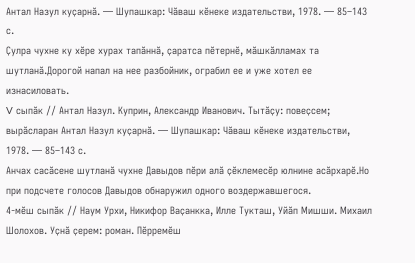Антал Назул куҫарнӑ. — Шупашкар: Чӑваш кӗнеке издательстви, 1978. — 85–143 с.
Ҫулра чухне ку хӗре хурах тапӑннӑ, ҫаратса пӗтернӗ, мӑшкӑлламах та шутланӑ.Дорогой напал на нее разбойник, ограбил ее и уже хотел ее изнасиловать.
V сыпӑк // Антал Назул. Куприн, Александр Иванович. Тытӑҫу: повеҫсем; вырӑсларан Антал Назул куҫарнӑ. — Шупашкар: Чӑваш кӗнеке издательстви, 1978. — 85–143 с.
Анчах сасӑсене шутланӑ чухне Давыдов пӗри алӑ ҫӗклемесӗр юлнине асӑрхарӗ.Но при подсчете голосов Давыдов обнаружил одного воздержавшегося.
4-мӗш сыпӑк // Наум Урхи, Никифор Ваҫанкка, Илле Тукташ, Уйӑп Мишши. Михаил Шолохов. Уҫнӑ ҫерем: роман. Пӗрремӗш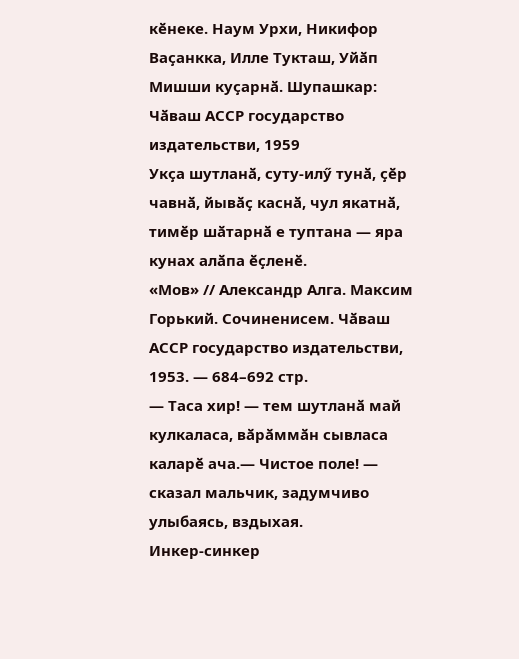кӗнеке. Наум Урхи, Никифор Ваҫанкка, Илле Тукташ, Уйӑп Мишши куҫарнӑ. Шупашкар: Чӑваш АССР государство издательстви, 1959
Укҫа шутланӑ, суту-илӳ тунӑ, ҫӗр чавнӑ, йывӑҫ каснӑ, чул якатнӑ, тимӗр шӑтарнӑ е туптана — яра кунах алӑпа ӗҫленӗ.
«Мов» // Александр Алга. Максим Горький. Сочиненисем. Чӑваш АССР государство издательстви, 1953. — 684–692 стр.
— Таса хир! — тем шутланӑ май кулкаласа, вӑрӑммӑн сывласа каларӗ ача.— Чистое поле! — сказал мальчик, задумчиво улыбаясь, вздыхая.
Инкер-синкер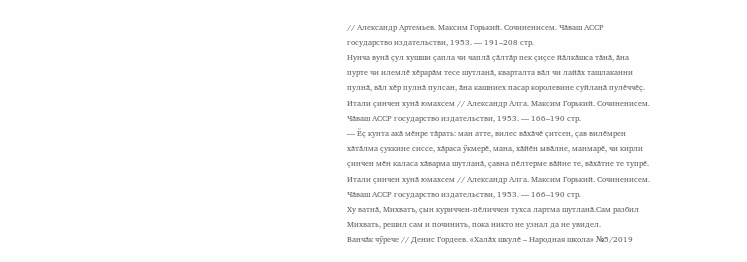// Александр Артемьев. Максим Горький. Сочиненисем. Чӑваш АССР государство издательстви, 1953. — 191–208 стр.
Нунча вунӑ ҫул хушши ҫапла чи чаплӑ ҫӑлтӑр пек ҫиҫсе йӑлкӑшса тӑнӑ, ӑна пурте чи илемлӗ хӗрарӑм тесе шутланӑ, кварталта вӑл чи лайӑх ташлаканни пулнӑ, вӑл хӗр пулнӑ пулсан, ӑна кашниех пасар королевине суйланӑ пулӗччӗҫ.
Итали ҫинчен хунӑ юмахсем // Александр Алга. Максим Горький. Сочиненисем. Чӑваш АССР государство издательстви, 1953. — 166–190 стр.
— Ӗҫ кунта акӑ мӗнре тӑрать: ман атте, вилес вӑхӑчӗ ҫитсен, ҫав вилӗмрен хӑтӑлма ҫуккине сиссе, хӑраса ӳкмерӗ, мана, хӑйӗн ывӑлне, манмарӗ, чи кирли ҫинчен мӗн каласа хӑварма шутланӑ, ҫавна пӗлтерме вӑйне те, вӑхӑтне те тупрӗ.
Итали ҫинчен хунӑ юмахсем // Александр Алга. Максим Горький. Сочиненисем. Чӑваш АССР государство издательстви, 1953. — 166–190 стр.
Ху ватнӑ, Михватъ, ҫын куриччен-пӗличчен тухса лартма шутланӑ.Сам разбил Михвать, решил сам и починить, пока никто не узнал да не увидел.
Ванчӑк чӳрече // Денис Гордеев. «Халӑх шкулӗ – Народная школа» №5/2019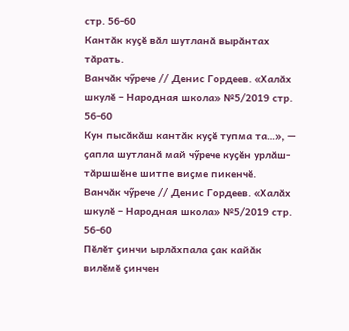стр. 56-60
Кантӑк куҫӗ вӑл шутланӑ вырӑнтах тӑрать.
Ванчӑк чӳрече // Денис Гордеев. «Халӑх шкулӗ – Народная школа» №5/2019 стр. 56-60
Кун пысӑкӑш кантӑк куҫӗ тупма та…», — ҫапла шутланӑ май чӳрече куҫӗн урлӑш-тӑршшӗне шитпе виҫме пикенчӗ.
Ванчӑк чӳрече // Денис Гордеев. «Халӑх шкулӗ – Народная школа» №5/2019 стр. 56-60
Пӗлӗт ҫинчи ырлӑхпала ҫак кайӑк вилӗмӗ ҫинчен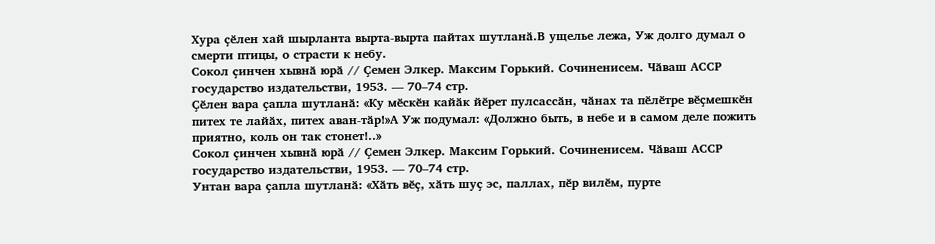Хура ҫӗлен хай шырланта вырта-вырта пайтах шутланӑ.В ущелье лежа, Уж долго думал о смерти птицы, о страсти к небу.
Сокол ҫинчен хывнӑ юрӑ // Ҫемен Элкер. Максим Горький. Сочиненисем. Чӑваш АССР государство издательстви, 1953. — 70–74 стр.
Ҫӗлен вара ҫапла шутланӑ: «Ку мӗскӗн кайӑк йӗрет пулсассӑн, чӑнах та пӗлӗтре вӗҫмешкӗн питех те лайӑх, питех аван-тӑр!»А Уж подумал: «Должно быть, в небе и в самом деле пожить приятно, коль он так стонет!..»
Сокол ҫинчен хывнӑ юрӑ // Ҫемен Элкер. Максим Горький. Сочиненисем. Чӑваш АССР государство издательстви, 1953. — 70–74 стр.
Унтан вара ҫапла шутланӑ: «Хӑть вӗҫ, хӑть шуҫ эс, паллах, пӗр вилӗм, пурте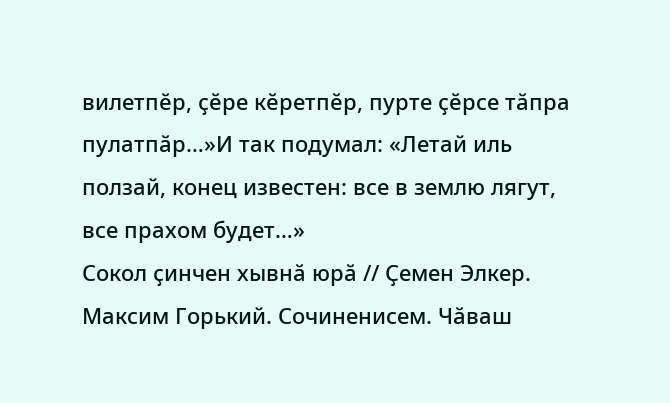вилетпӗр, ҫӗре кӗретпӗр, пурте ҫӗрсе тӑпра пулатпӑр…»И так подумал: «Летай иль ползай, конец известен: все в землю лягут, все прахом будет…»
Сокол ҫинчен хывнӑ юрӑ // Ҫемен Элкер. Максим Горький. Сочиненисем. Чӑваш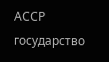АССР государство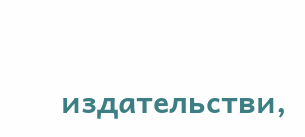издательстви,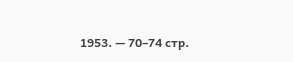1953. — 70–74 стр.